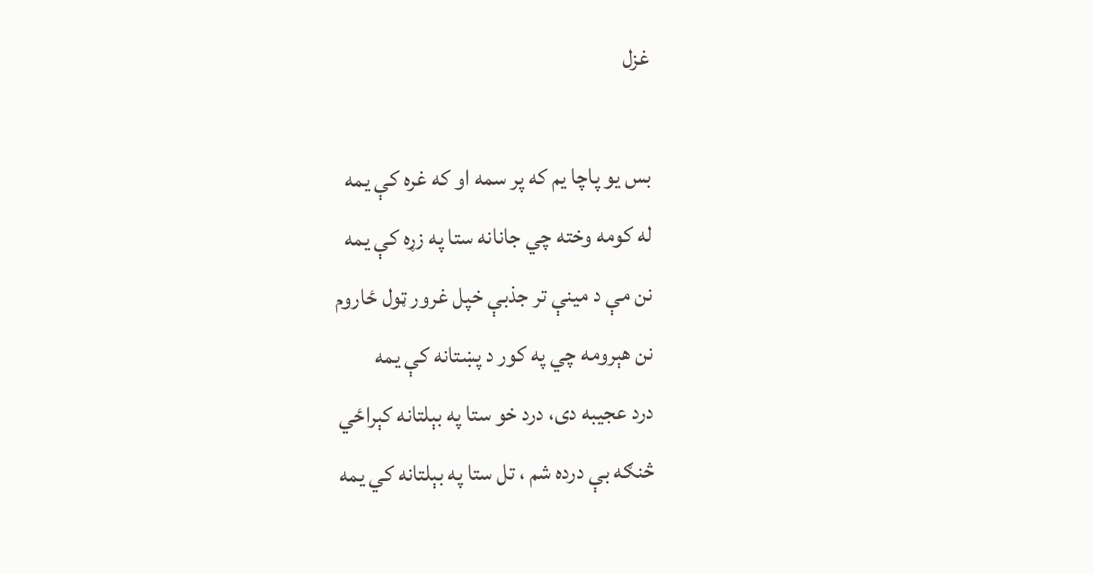غزل

بس يو پاچا يم كه پر سمه او كه غره كې يمه
له كومه وخته چي جانانه ستا په زړه كې يمه
نن مې د مينې تر جذبې خپل غرور ټول ځاروم
نن هېرومه چي په كور د پښتانه كې يمه
درد عجيبه دى، درد خو ستا په بېلتانه كېراځي
څنګه بې درده شم ، تل ستا په بېلتانه كي يمه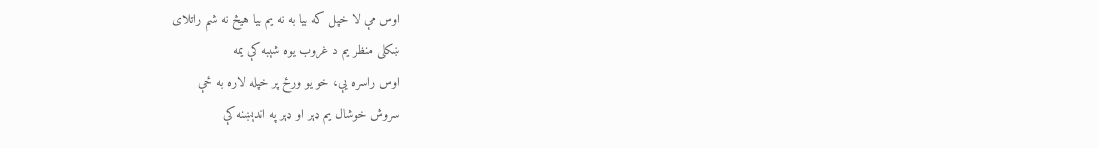اوس مې لا خپل كه بيا به نه يم بيا هيڅ نه شم راتلاى
ښكلى منظر يم د غروب يوه شېبه كې يمه
اوس راسره يې، خو يو ورځ پر خپله لاره به ځې
سروش خوشال يم ډېر او ډېر په اندېښنه كې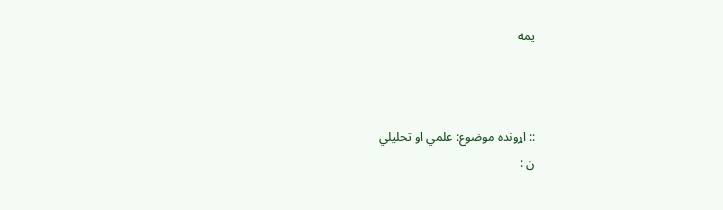يمه



:: اړونده موضوع: علمي او تحليلي
ن :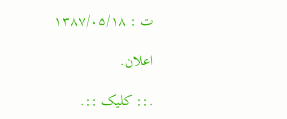ت : ۱۳۸۷/۰۵/۱۸

اعلان.

.:: کلیک ::.